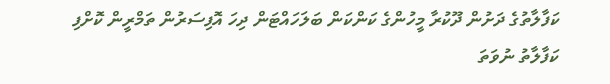ކަފާލާތުގެ ދަށުން ދޫކުރާ މީހުންގެ ކަންކަން ބަލަހައްޓަން ދިހަ އޮފިސަރުން ތަމްރީން ކޮށްފި
ކަފާލާތު ނުވަތަ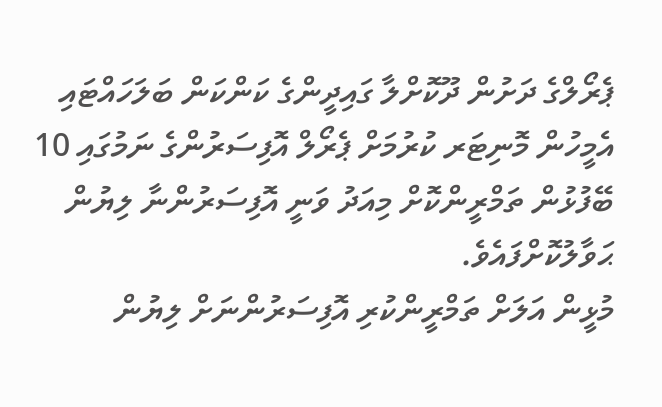ޕެރޯލްގެ ދަށުން ދޫކޮށްލާ ގައިދީންގެ ކަންކަން ބަލަހައްޓައި އެމީހުން މޮނިޓަރ ކުރުމަށް ޕެރޯލް އޮފިސަރުންގެ ނަމުގައި 10 ބޭފުޅުން ތަމްރީންކޮށް މިއަދު ވަނީ އޮފިސަރުންނާ ލިޔުން ޙަވާލުކޮށްފައެވެ.
މުޅީން އަލަށް ތަމްރީންކުރި އޮފިސަރުންނަށް ލިޔުން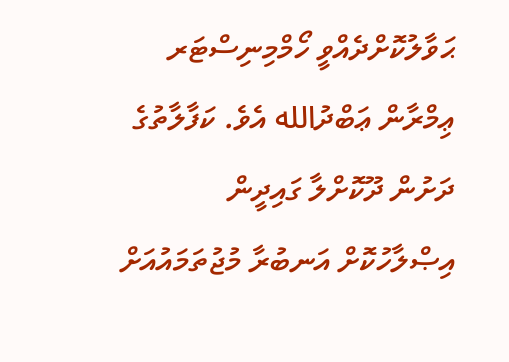ޙަވާލުކޮށްދެއްވީ ހޯމްމިނިސްޓަރ ޢިމްރާން ޢަބްދުالله އެވެ. ކަފާލާތުގެ ދަށުން ދޫކޮށްލާ ގައިދީން އިޞްލާހުކޮށް އަނބުރާ މުޖުތަމައުއަށް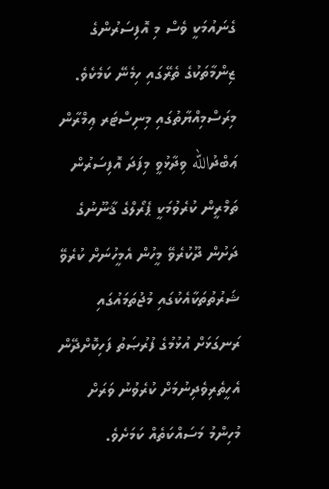ގެނައުމަކީ ވެސް މި އޮފިސަރުންގެ ޒިންމާތަކުގެ ތެރޭގައި ހިމެނޭ ކަމެކެވެ.
މިރަސްމިއްޔާތުގައި މިނިސްޓަރ ޢިމްރާން ޢަބްދުالله ވިދާޅުވީ މިފަދަ އޮފިސަރުން ތަމްރީން ކުރެވުމަކީ ޕެރޯލްގެ ޤާނޫނުގެ ދަށުން ދޫކުރެވޭ މީހުން އެމީހުނަށް ކުރެވޭ ޝަރުތުތަކާއެކުގައި މުޖުތަމައުގައި ރަނގަޅަށް އުޅުމުގެ ފުރުޞަތު ފަހިކޮށްދޭން އެހީތެރިވެދިނުމަށް ކުރެވުނު ވަރަށް މުހިންމު މަސައްކަތެއް ކަމަށެވެ.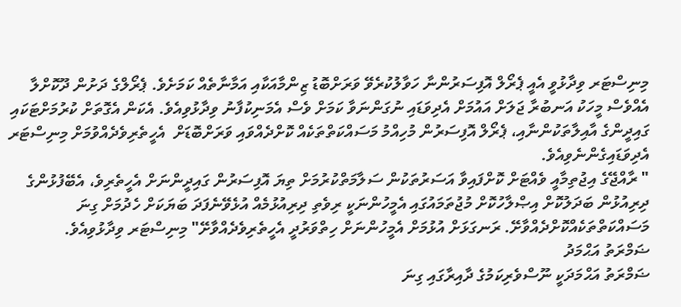މިނިސްޓަރ ވިދާޅުވީ އެއީ ޕެރޯލް އޮފިސަރުންނާ ހަވާލުކުރެވޭ ވަރަށްބޮޑު ޒިންމާއަކާއި އަމާނާތެއް ކަމަށެވެ. ޕެރޯލްގެ ދަށުން ދޫކޮށްލާ އެއްވެސް މީހަކު އަނބުރާ ޖަލަށް އައުމަށް އެދިވަޑައި ނުގަންނަވާ ކަމަށް ވެސް އެމަނިކުފާނު ވިދާޅުވިއެވެ. އެކަން އެގޮތަށް ކުރުމަށްޓަކައި  ގައިދީންގެ އާއިލާތަކުންނާއި، ޕެރޯލް އޮފިސަރުން މުހިއްމު މަސައްކަތްތަކެއް ކޮށްދެއްވައި ވަރަށްބޮޑަށް  އެހީތެރިވެދެއްވުމަށް މިނިސްޓަރ އެދިވަޑައިގެންނެވިއެވެ.
" ރާއްޖޭގެ އިޖުތިމާއީ ވެއްޓަށް ކޮށްފައިވާ އަސަރުތަކުން ސަލާމަތްކުރުމަށް ތިޔަ އޮފިސަރުން ގައިދީންނަށް އެހީތެރިވެ، އެބޭފުޅުންގެ ދިރިއުޅުން ބަދަލުކޮށް އިޞްލާހުކޮށް މުޖުތަމައުގައި އެމީހުންނަކީ ރިވެތި ދިރިއުޅުމެއް އުޅެވޭނެފަދަ ބަޔަކަށް ހެދުމަށް ގިނަ މަސައްކަތްތަކެއްކޮށްދެއްވާށޭ. ރަނގަޅަށް އުޅުމަށް އެމީހުންނަށް ހިތްވަރުދީ އެހީތެރިވެދެއްވާށޭ" މިނިސްޓަރ ވިދާޅުވިއެވެ.
ޟަމްރަތު އަޙްމަދު
ޟަމްރަތު އަޙްމަދަކީ ނޫސްވެރިކަމުގެ ދާއިރާގައި ގިނަ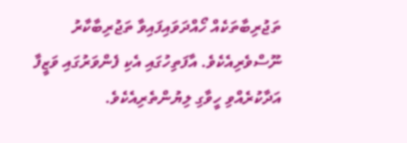ތަޖުރިބާތަކެއް ހޯއްދަވައިފައިވާ ތަޖުރިބާކާރު ނޫސްވެރިއެކެވެ. އާފަތިހުގައި އެކި ފެންވަރުގައި ވަޒީފާ އަދާކުރެއްވި ހީވާގި ލިޔުންތެރިއެކެވެ.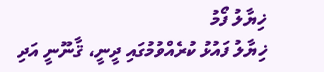ޚިޔާލު ފޯމު
ޚިޔާލު ފައުޅު ކުރެއްވުމުގައި ދީނީ، ޤާނޫނީ އަދި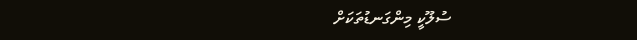ސުލޫކީ މިންގަނޑުތަކަށް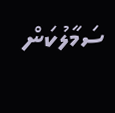ސަމާލުކަން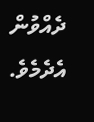ދެއްވުން އެދެމެވެ.